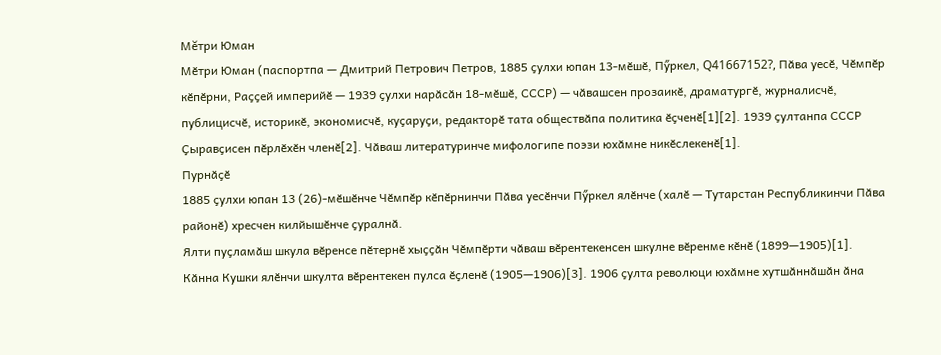Мĕтри Юман
Мӗтри Юман (паспортпа — Дмитрий Петрович Петров, 1885 ҫулхи юпан 13-мӗшӗ, Пӳркел, Q41667152?, Пӑва уесӗ, Чӗмпӗр кӗпӗрни, Раҫҫей империйӗ — 1939 ҫулхи нарӑсӑн 18-мӗшӗ, СССР) — чӑвашсен прозаикӗ, драматургӗ, журналисчӗ, публицисчӗ, историкӗ, экономисчӗ, куҫаруҫи, редакторӗ тата обществӑпа политика ӗҫченӗ[1][2]. 1939 ҫултанпа СССР Ҫыравҫисен пӗрлӗхӗн членӗ[2]. Чӑваш литературинче мифологипе поэзи юхӑмне никӗслекенӗ[1].
Пурнӑҫӗ
1885 ҫулхи юпан 13 (26)-мӗшӗнче Чӗмпӗр кӗпӗрнинчи Пӑва уесӗнчи Пӳркел ялӗнче (халӗ — Тутарстан Республикинчи Пӑва районӗ) хресчен килйышӗнче ҫуралнӑ.
Ялти пуҫламӑш шкула вӗренсе пӗтернӗ хыҫҫӑн Чӗмпӗрти чӑваш вӗрентекенсен шкулне вӗренме кӗнӗ (1899—1905)[1]. Кӑнна Кушки ялӗнчи шкулта вӗрентекен пулса ӗҫленӗ (1905—1906)[3]. 1906 ҫулта революци юхӑмне хутшӑннӑшӑн ӑна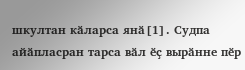шкултан кӑларса янӑ[1]. Судпа айӑпласран тарса вӑл ӗҫ вырӑнне пӗр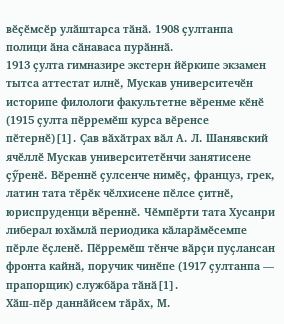вӗҫӗмсӗр улӑштарса тӑнӑ. 1908 ҫултанпа полици ӑна сӑнаваса пурӑннӑ.
1913 ҫулта гимназире экстерн йӗркипе экзамен тытса аттестат илнӗ, Мускав университечӗн историпе филологи факультетне вӗренме кӗнӗ (1915 ҫулта пӗрремӗш курса вӗренсе пӗтернӗ)[1]. Ҫав вӑхӑтрах вӑл А. Л. Шанявский ячӗллӗ Мускав университетӗнчи занятисене ҫӳренӗ. Вӗреннӗ ҫулсенче нимӗҫ, француз, грек, латин тата тӗрӗк чӗлхисене пӗлсе ҫитнӗ, юриспруденци вӗреннӗ. Чӗмпӗрти тата Хусанри либерал юхӑмлӑ периодика кӑларӑмӗсемпе пӗрле ӗҫленӗ. Пӗрремӗш тӗнче вӑрҫи пуҫлансан фронта кайнӑ, поручик чинӗпе (1917 ҫултанпа — прапорщик) службӑра тӑнӑ[1].
Хӑш-пӗр даннӑйсем тӑрӑх, М.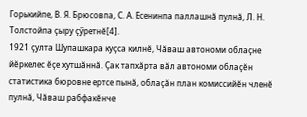Горькийпе, В. Я. Брюсовпа, С. А. Есенинпа паллашнӑ пулнӑ, Л. Н. Толстойпа ҫыру ҫӳретнӗ[4].
1921 ҫулта Шупашкара куҫса килнӗ, Чӑваш автономи облаҫне йӗркелес ӗҫе хутшӑннӑ. Ҫак тапхӑрта вӑл автономи облаҫӗн статистика бюровне ертсе пынӑ, облаҫӑн план комиссийӗн членӗ пулнӑ, Чӑваш рабфакӗнче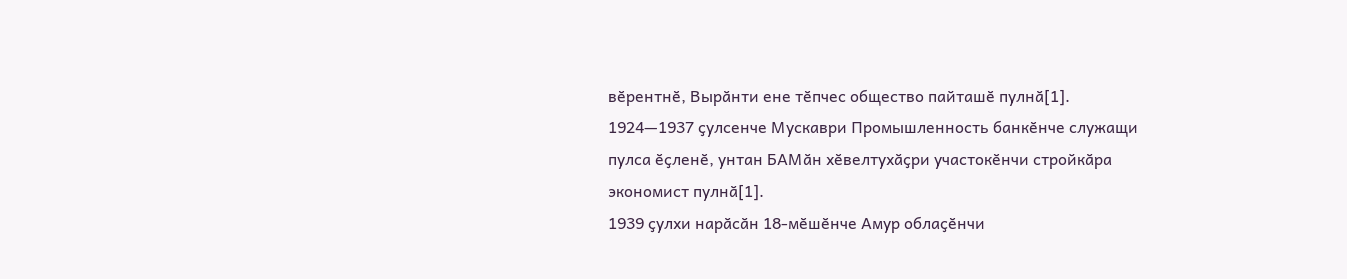вӗрентнӗ, Вырӑнти ене тӗпчес общество пайташӗ пулнӑ[1].
1924—1937 ҫулсенче Мускаври Промышленность банкӗнче служащи пулса ӗҫленӗ, унтан БАМӑн хӗвелтухӑҫри участокӗнчи стройкӑра экономист пулнӑ[1].
1939 ҫулхи нарӑсӑн 18-мӗшӗнче Амур облаҫӗнчи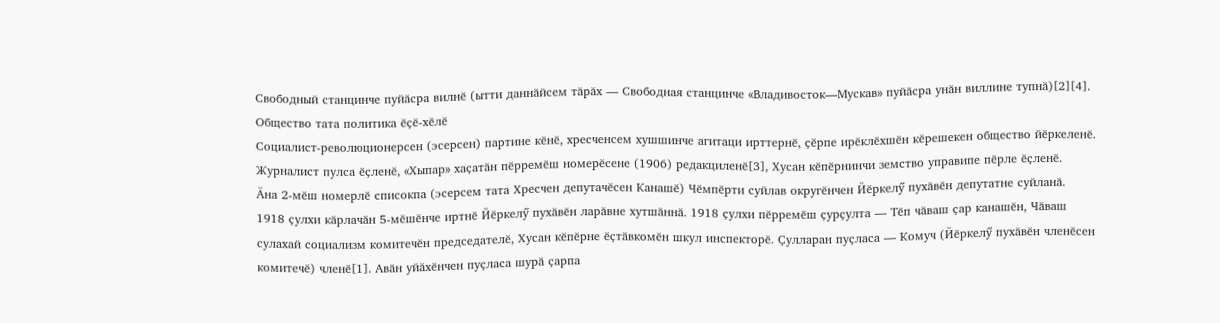Свободный станцинче пуйӑсра вилнӗ (ытти даннӑйсем тӑрӑх — Свободная станцинче «Владивосток—Мускав» пуйӑсра унӑн виллине тупнӑ)[2][4].
Общество тата политика ӗҫӗ-хӗлӗ
Социалист-революционерсен (эсерсен) партине кӗнӗ, хресченсем хушшинче агитаци ирттернӗ, ҫӗрпе ирӗклӗхшӗн кӗрешекен общество йӗркеленӗ. Журналист пулса ӗҫленӗ, «Хыпар» хаҫатӑн пӗрремӗш номерӗсене (1906) редакциленӗ[3], Хусан кӗпӗрнинчи земство управипе пӗрле ӗҫленӗ.
Ӑна 2-мӗш номерлӗ списокпа (эсерсем тата Хресчен депутачӗсен Канашӗ) Чӗмпӗрти суйлав округӗнчен Йӗркелӳ пухӑвӗн депутатне суйланӑ. 1918 ҫулхи кӑрлачӑн 5-мӗшӗнче иртнӗ Йӗркелӳ пухӑвӗн ларӑвне хутшӑннӑ. 1918 ҫулхи пӗрремӗш ҫурҫулта — Тӗп чӑваш ҫар канашӗн, Чӑваш сулахай социализм комитечӗн председателӗ, Хусан кӗпӗрне ӗҫтӑвкомӗн шкул инспекторӗ. Ҫулларан пуҫласа — Комуч (Йӗркелӳ пухӑвӗн членӗсен комитечӗ) членӗ[1]. Авӑн уйӑхӗнчен пуҫласа шурӑ ҫарпа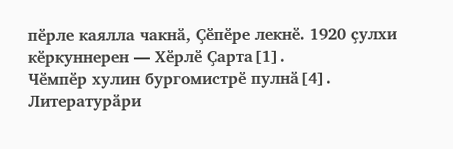пӗрле каялла чакнӑ, Ҫӗпӗре лекнӗ. 1920 ҫулхи кӗркуннерен — Хӗрлӗ Ҫарта[1].
Чӗмпӗр хулин бургомистрӗ пулнӑ[4].
Литературӑри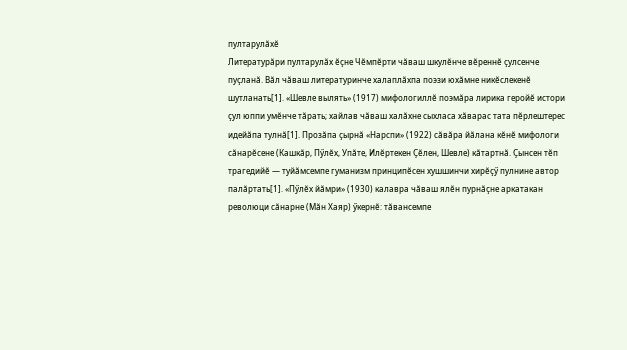пултарулӑхӗ
Литературӑри пултарулӑх ӗҫне Чӗмпӗрти чӑваш шкулӗнче вӗреннӗ ҫулсенче пуҫланӑ. Вӑл чӑваш литературинче халаплӑхпа поэзи юхӑмне никӗслекенӗ шутланать[1]. «Шевле вылять» (1917) мифологиллӗ поэмӑра лирика геройӗ истори ҫул юппи умӗнче тӑрать; хайлав чӑваш халӑхне сыхласа хӑварас тата пӗрлештерес идейӑпа тулнӑ[1]. Прозӑпа ҫырнӑ «Нарспи» (1922) сӑвӑра йӑлана кӗнӗ мифологи сӑнарӗсене (Кашкӑр, Пӳлӗх, Упӑте, Илӗртекен Ҫӗлен, Шевле) кӑтартнӑ. Ҫынсен тӗп трагедийӗ — туйӑмсемпе гуманизм принципӗсен хушшинчи хирӗҫӳ пулнине автор палӑртать[1]. «Пӳлӗх йӑмри» (1930) калавра чӑваш ялӗн пурнӑҫне аркатакан революци сӑнарне (Мӑн Хаяр) ӳкернӗ: тӑвансемпе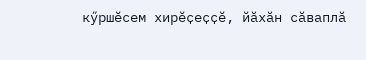кӳршӗсем хирӗҫеҫҫӗ, йӑхӑн сӑваплӑ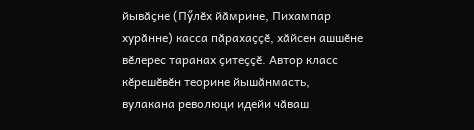йывӑҫне (Пӳлӗх йӑмрине, Пихампар хурӑнне) касса пӑрахаҫҫӗ, хӑйсен ашшӗне вӗлерес таранах ҫитеҫҫӗ. Автор класс кӗрешӗвӗн теорине йышӑнмасть, вулакана революци идейи чӑваш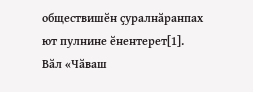обществишӗн ҫуралнӑранпах ют пулнине ӗнентерет[1].
Вӑл «Чӑваш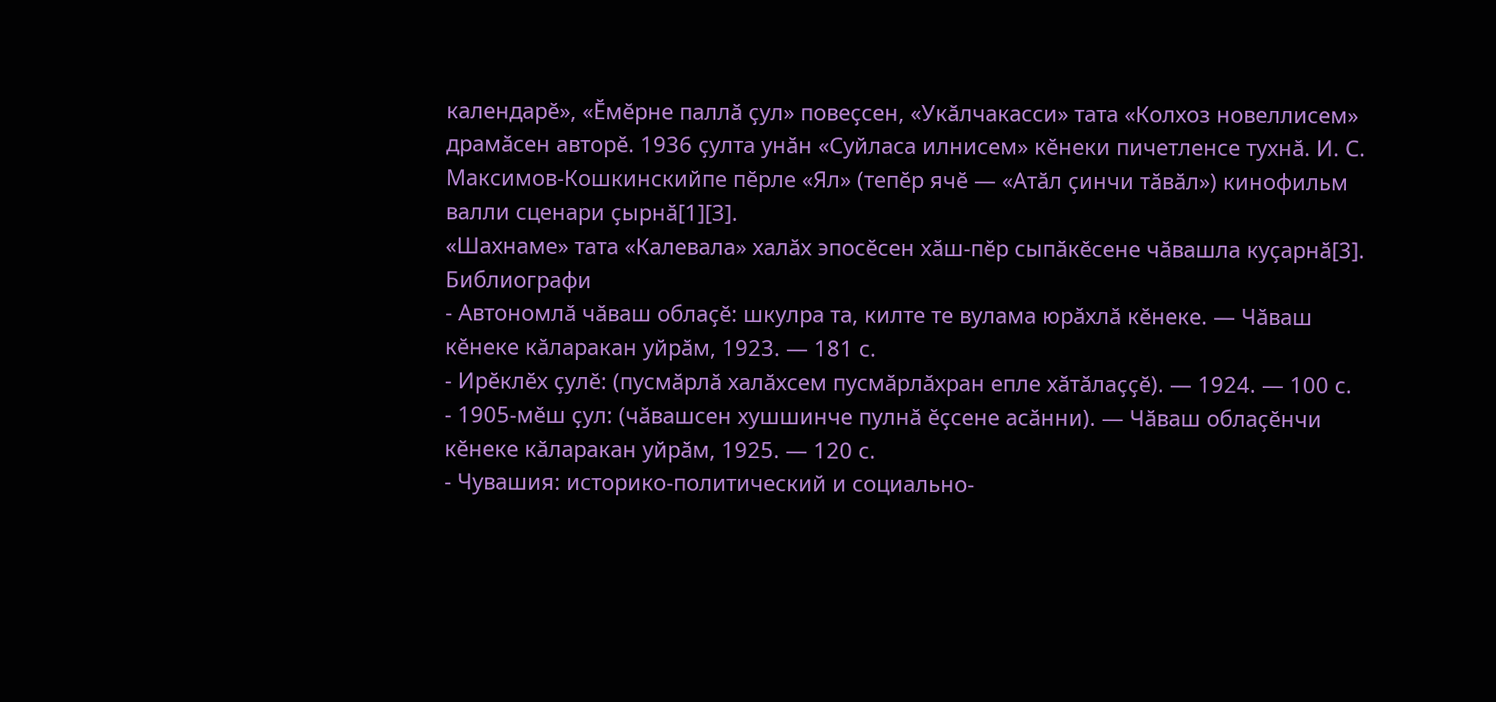календарӗ», «Ӗмӗрне паллӑ ҫул» повеҫсен, «Укӑлчакасси» тата «Колхоз новеллисем» драмӑсен авторӗ. 1936 ҫулта унӑн «Суйласа илнисем» кӗнеки пичетленсе тухнӑ. И. С. Максимов-Кошкинскийпе пӗрле «Ял» (тепӗр ячӗ — «Атӑл ҫинчи тӑвӑл») кинофильм валли сценари ҫырнӑ[1][3].
«Шахнаме» тата «Калевала» халӑх эпосӗсен хӑш-пӗр сыпӑкӗсене чӑвашла куҫарнӑ[3].
Библиографи
- Автономлӑ чӑваш облаҫӗ: шкулра та, килте те вулама юрӑхлӑ кӗнеке. — Чӑваш кӗнеке кӑларакан уйрӑм, 1923. — 181 с.
- Ирӗклӗх ҫулӗ: (пусмӑрлӑ халӑхсем пусмӑрлӑхран епле хӑтӑлаҫҫӗ). — 1924. — 100 с.
- 1905-мӗш ҫул: (чӑвашсен хушшинче пулнӑ ӗҫсене асӑнни). — Чӑваш облаҫӗнчи кӗнеке кӑларакан уйрӑм, 1925. — 120 с.
- Чувашия: историко-политический и социально-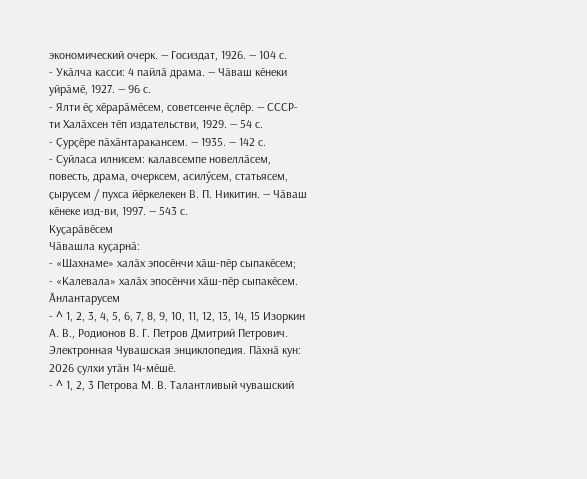экономический очерк. — Госиздат, 1926. — 104 с.
- Укӑлча касси: 4 пайлӑ драма. — Чӑваш кӗнеки уйрӑмӗ, 1927. — 96 с.
- Ялти ӗҫ хӗрарӑмӗсем, советсенче ӗҫлӗр. — СССР-ти Халӑхсен тӗп издательстви, 1929. — 54 с.
- Ҫурҫӗре пӑхӑнтаракансем. — 1935. — 142 с.
- Суйласа илнисем: калавсемпе новеллӑсем, повесть, драма, очерксем, асилӳсем, статьясем, ҫырусем / пухса йӗркелекен В. П. Никитин. — Чӑваш кӗнеке изд-ви, 1997. — 543 с.
Куҫарӑвӗсем
Чӑвашла куҫарнӑ:
- «Шахнаме» халӑх эпосӗнчи хӑш-пӗр сыпакӗсем;
- «Калевала» халӑх эпосӗнчи хӑш-пӗр сыпакӗсем.
Ӑнлантарусем
- ^ 1, 2, 3, 4, 5, 6, 7, 8, 9, 10, 11, 12, 13, 14, 15 Изоркин А. В., Родионов В. Г. Петров Дмитрий Петрович. Электронная Чувашская энциклопедия. Пӑхнӑ кун: 2026 ҫулхи утӑн 14-мӗшӗ.
- ^ 1, 2, 3 Петрова М. В. Талантливый чувашский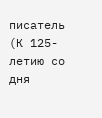писатель (К 125-летию со дня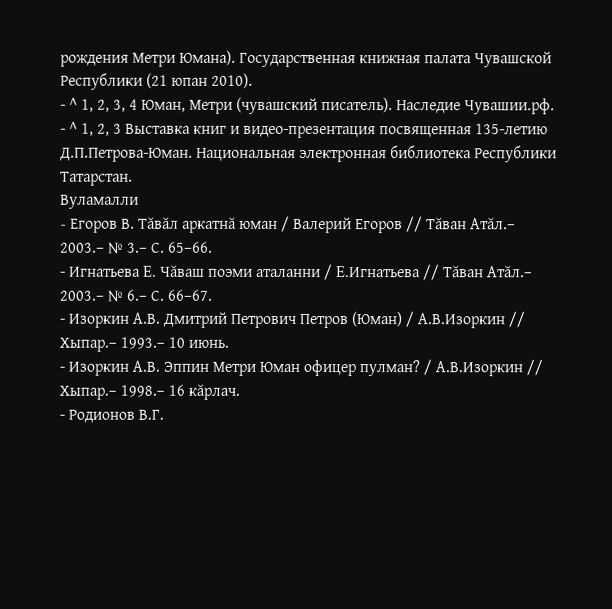рождения Метри Юмана). Государственная книжная палата Чувашской Республики (21 юпан 2010).
- ^ 1, 2, 3, 4 Юман, Метри (чувашский писатель). Наследие Чувашии.рф.
- ^ 1, 2, 3 Выставка книг и видео-презентация посвященная 135-летию Д.П.Петрова-Юман. Национальная электронная библиотека Республики Татарстан.
Вуламалли
- Eгоров В. Тăвăл аркатнă юман / Валерий Eгоров // Тăван Атăл.– 2003.– № 3.– С. 65–66.
- Игнатьева E. Чăваш поэми аталанни / E.Игнатьева // Тăван Атăл.– 2003.– № 6.– С. 66–67.
- Изоркин А.В. Дмитрий Петрович Петров (Юман) / А.В.Изоркин // Хыпар.– 1993.– 10 июнь.
- Изоркин А.В. Эппин Метри Юман офицер пулман? / А.В.Изоркин // Хыпар.– 1998.– 16 кăрлач.
- Родионов В.Г.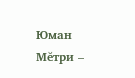Юман Мĕтри –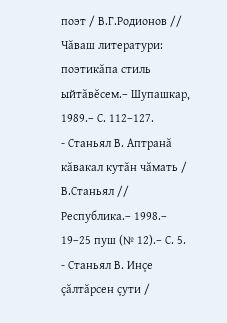поэт / В.Г.Родионов // Чăваш литератури: поэтикăпа стиль ыйтăвĕсем.– Шупашкар, 1989.– С. 112–127.
- Станьял В. Аптранă кăвакал кутăн чăмать / В.Станьял // Республика.– 1998.– 19–25 пуш (№ 12).– С. 5.
- Станьял В. Инçе çăлтăрсен çути /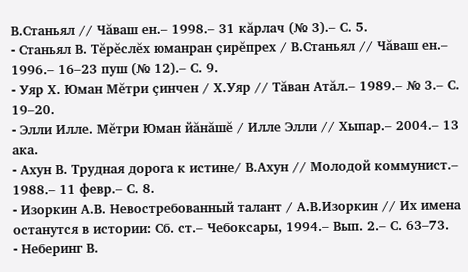В.Станьял // Чăваш ен.– 1998.– 31 кăрлач (№ 3).– С. 5.
- Станьял В. Тĕрĕслĕх юманран çирĕпрех / В.Станьял // Чăваш ен.– 1996.– 16–23 пуш (№ 12).– С. 9.
- Уяр Х. Юман Мĕтри çинчен / Х.Уяр // Тăван Атăл.– 1989.– № 3.– С. 19–20.
- Элли Илле. Мĕтри Юман йăнăшĕ / Илле Элли // Хыпар.– 2004.– 13 ака.
- Ахун В. Трудная дорога к истине/ В.Ахун // Молодой коммунист.– 1988.– 11 февр.– С. 8.
- Изоркин А.В. Невостребованный талант / А.В.Изоркин // Их имена останутся в истории: Сб. ст.– Чебоксары, 1994.– Вып. 2.– С. 63–73.
- Неберинг В.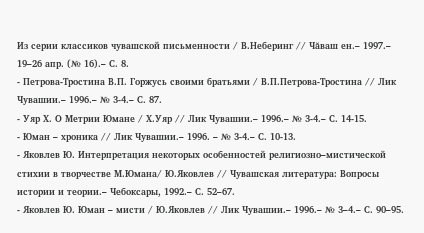Из серии классиков чувашской письменности / В.Неберинг // Чăваш ен.– 1997.– 19–26 апр. (№ 16).– С. 8.
- Петрова-Тростина В.П. Горжусь своими братьями / В.П.Петрова-Тростина // Лик Чувашии.– 1996.– № 3-4.– С. 87.
- Уяр Х. О Метрии Юмане / Х.Уяр // Лик Чувашии.– 1996.– № 3-4.– С. 14-15.
- Юман – хроника // Лик Чувашии.– 1996. – № 3-4.– С. 10-13.
- Яковлев Ю. Интерпретация некоторых особенностей религиозно–мистической стихии в творчестве М.Юмана/ Ю.Яковлев // Чувашская литература: Вопросы истории и теории.– Чебоксары, 1992.– С. 52–67.
- Яковлев Ю. Юман – мисти / Ю.Яковлев // Лик Чувашии.– 1996.– № 3–4.– С. 90–95.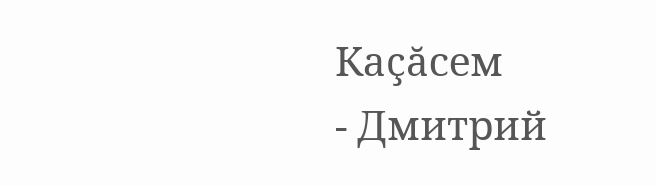Каçăсем
- Дмитрий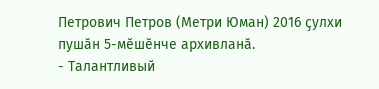Петрович Петров (Метри Юман) 2016 ҫулхи пушӑн 5-мӗшӗнче архивланӑ.
- Талантливый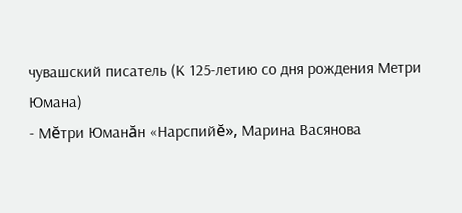чувашский писатель (К 125-летию со дня рождения Метри Юмана)
- Мĕтри Юманăн «Нарспийĕ», Марина Васянова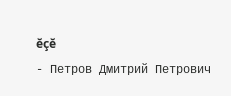ĕçĕ
- Петров Дмитрий Петрович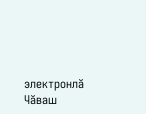электронлӑ Чӑваш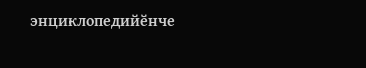энциклопедийӗнче